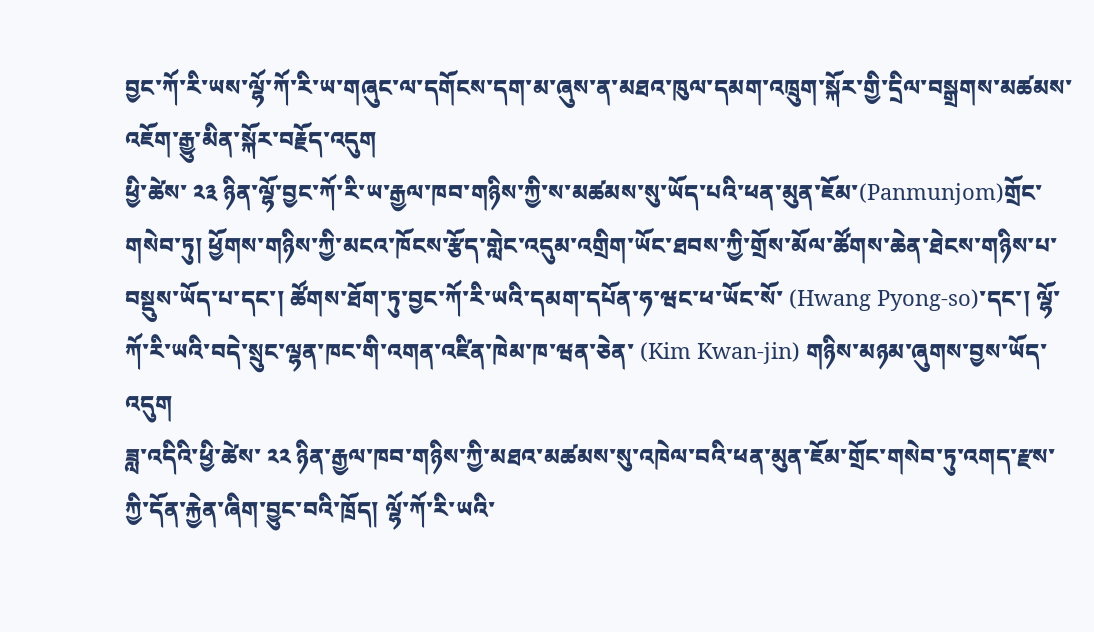བྱང་ཀོ་རི་ཡས་ལྷོ་ཀོ་རི་ཡ་གཞུང་ལ་དགོངས་དག་མ་ཞུས་ན་མཐའ་ཁུལ་དམག་འཁྲུག་སྐོར་གྱི་དྲིལ་བསྒྲགས་མཚམས་འཇོག་རྒྱུ་མིན་སྐོར་བརྗོད་འདུག
ཕྱི་ཚེས་ ༢༣ ཉིན་ལྷོ་བྱང་ཀོ་རི་ཡ་རྒྱལ་ཁབ་གཉིས་ཀྱི་ས་མཚམས་སུ་ཡོད་པའི་ཕན་མུན་ཇོམ་(Panmunjom)གྲོང་གསེབ་ཏུ། ཕྱོགས་གཉིས་ཀྱི་མངའ་ཁོངས་རྩོད་གླེང་འདུམ་འགྲིག་ཡོང་ཐབས་ཀྱི་གྲོས་མོལ་ཚོགས་ཆེན་ཐེངས་གཉིས་པ་བསྡུས་ཡོད་པ་དང་། ཚོགས་ཐོག་ཏུ་བྱང་ཀོ་རི་ཡའི་དམག་དཔོན་ཧ་ཝང་ཕ་ཡོང་སོ་ (Hwang Pyong-so)་དང་། ལྷོ་ཀོ་རི་ཡའི་བདེ་སྲུང་ལྷན་ཁང་གི་འགན་འཛིན་ཁེམ་ཁ་ཝན་ཅེན་ (Kim Kwan-jin) གཉིས་མཉམ་ཞུགས་བྱས་ཡོད་འདུག
ཟླ་འདིའི་ཕྱི་ཚེས་ ༢༢ ཉིན་རྒྱལ་ཁབ་གཉིས་ཀྱི་མཐའ་མཚམས་སུ་འཁེལ་བའི་ཕན་མུན་ཇོམ་གྲོང་གསེབ་ཏུ་འགད་རྫས་ཀྱི་དོན་རྐྱེན་ཞིག་བྱུང་བའི་ཁྲོད། ལྷོ་ཀོ་རི་ཡའི་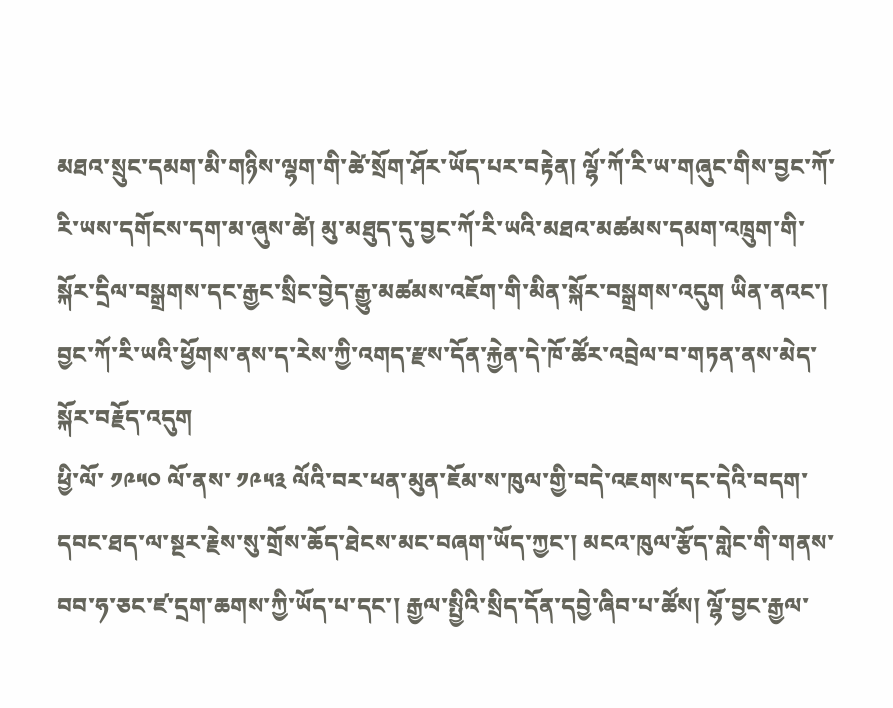མཐའ་སྲུང་དམག་མི་གཉིས་ལྷག་གི་ཚེ་སྲོག་ཤོར་ཡོད་པར་བརྟེན། ལྷོ་ཀོ་རི་ཡ་གཞུང་གིས་བྱང་ཀོ་རི་ཡས་དགོངས་དག་མ་ཞུས་ཚེ། མུ་མཐུད་དུ་བྱང་ཀོ་རི་ཡའི་མཐའ་མཚམས་དམག་འཁྲུག་གི་སྐོར་དྲིལ་བསྒྲགས་དང་རྒྱང་སྲིང་བྱེད་རྒྱུ་མཚམས་འཇོག་གི་མིན་སྐོར་བསྒྲགས་འདུག ཡིན་ནའང་། བྱང་ཀོ་རི་ཡའི་ཕྱོགས་ནས་ད་རེས་ཀྱི་འགད་རྫས་དོན་རྐྱེན་དེ་ཁོ་ཚོར་འབྲེལ་བ་གཏན་ནས་མེད་སྐོར་བརྗོད་འདུག
ཕྱི་ལོ་ ༡༩༥༠ ལོ་ནས་ ༡༩༥༣ ལོའི་བར་ཕན་མུན་ཇོམ་ས་ཁུལ་གྱི་བདེ་འཇགས་དང་དེའི་བདག་དབང་ཐད་ལ་སྔར་རྗེས་སུ་གྲོས་ཆོད་ཐེངས་མང་བཞག་ཡོད་ཀྱང་། མངའ་ཁུལ་རྩོད་གླེང་གི་གནས་བབ་ཧ་ཅང་ཛ་དྲག་ཆགས་ཀྱི་ཡོད་པ་དང་། རྒྱལ་སྤྱིའི་སྲིད་དོན་དབྱེ་ཞིབ་པ་ཚོས། ལྷོ་བྱང་རྒྱལ་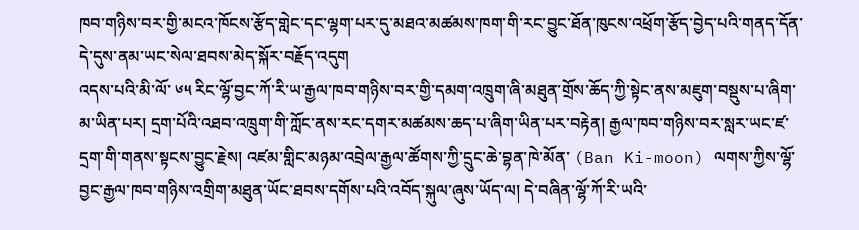ཁབ་གཉིས་བར་གྱི་མངའ་ཁོངས་རྩོད་གླེང་དང་ལྷག་པར་དུ་མཐའ་མཚམས་ཁག་གི་རང་བྱུང་ཐོན་ཁུངས་འཕྲོག་རྩོད་བྱེད་པའི་གནད་དོན་དེ་དུས་ནམ་ཡང་སེལ་ཐབས་མེད་སྐོར་བརྗོད་འདུག
འདས་པའི་མི་ལོ་ ༦༥ རིང་ལྷོ་བྱང་ཀོ་རི་ཡ་རྒྱལ་ཁབ་གཉིས་བར་གྱི་དམག་འཁྲུག་ཞི་མཐུན་གྲོས་ཆོད་ཀྱི་སྟེང་ནས་མཇུག་བསྡུས་པ་ཞིག་མ་ཡིན་པར། དྲག་པོའི་འཐབ་འཁྲུག་གི་ཀློང་ནས་རང་དགར་མཚམས་ཆད་པ་ཞིག་ཡིན་པར་བརྟེན། རྒྱལ་ཁབ་གཉིས་བར་སླར་ཡང་ཛ་དྲག་གི་གནས་སྟངས་བྱུང་རྗེས། འཛམ་གླིང་མཉམ་འབྲེལ་རྒྱལ་ཚོགས་ཀྱི་དྲུང་ཆེ་བྷན་ཁེ་མོན་ (Ban Ki-moon) ལགས་ཀྱིས་ལྷོ་བྱང་རྒྱལ་ཁབ་གཉིས་འགྲིག་མཐུན་ཡོང་ཐབས་དགོས་པའི་འབོད་སྐུལ་ཞུས་ཡོད་ལ། དེ་བཞིན་ལྷོ་ཀོ་རི་ཡའི་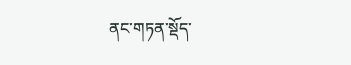ནང་གཏན་སྡོད་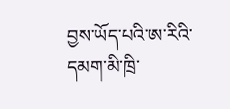བྱས་ཡོད་པའི་ཨ་རིའི་དམག་མི་ཁྲི་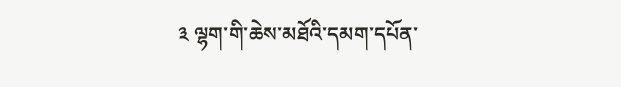༣ ལྷག་གི་ཆེས་མཐོའི་དམག་དཔོན་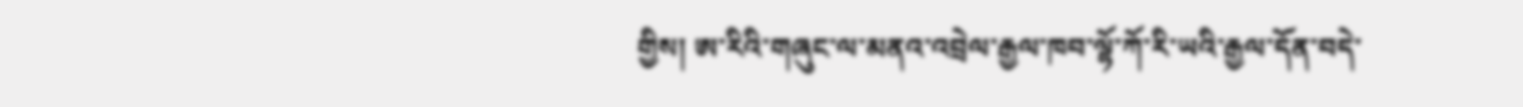གྱིས། ཨ་རིའི་གཞུང་ལ་མནའ་འབྲེལ་རྒྱལ་ཁབ་ལྷོ་ཀོ་རི་ཡའི་རྒྱལ་དོན་བདེ་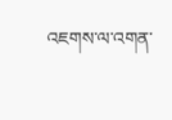འཇགས་ལ་འགན་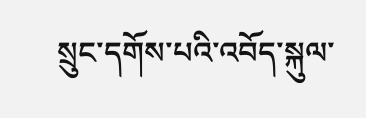སྲུང་དགོས་པའི་འབོད་སྐུལ་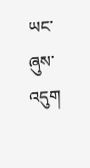ཡང་ཞུས་འདུག